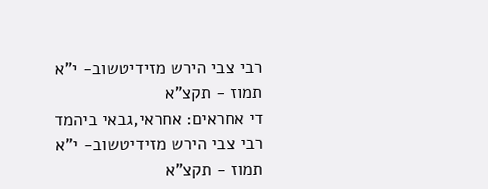רבי צבי הירש מזידיטשוב- י"א תמוז - תקצ"א
די אחראים: אחראי,גבאי ביהמד
רבי צבי הירש מזידיטשוב- י"א תמוז - תקצ"א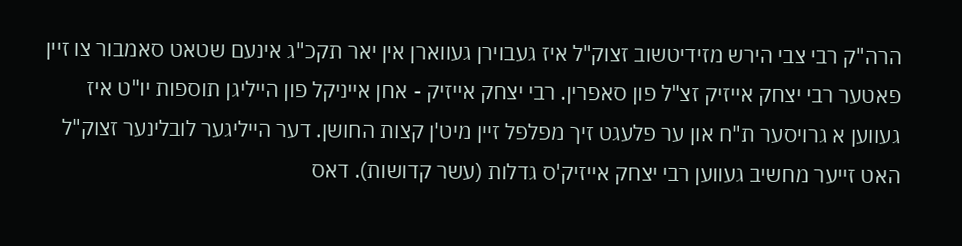הרה"ק רבי צבי הירש מזידיטשוב זצוק"ל איז געבוירן געווארן אין יאר תקכ"ג אינעם שטאט סאמבור צו זיין פאטער רבי יצחק אייזיק זצ"ל פון סאפרין. רבי יצחק אייזיק - אחן אייניקל פון הייליגן תוספות יו"ט איז געווען א גרויסער ת"ח און ער פלעגט זיך מפלפל זיין מיט'ן קצות החושן. דער הייליגער לובלינער זצוק"ל האט זייער מחשיב געווען רבי יצחק אייזיק'ס גדלות (עשר קדושות). דאס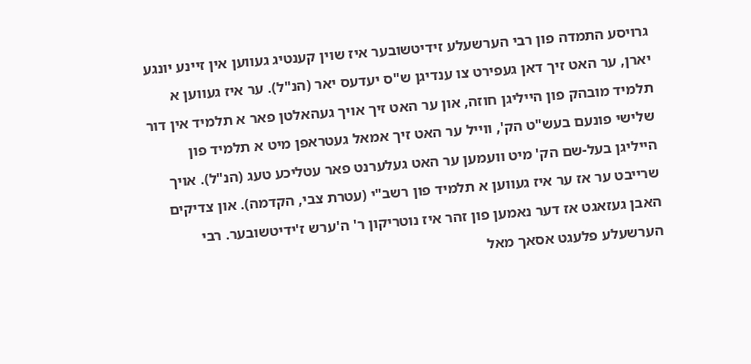גרויסע התמדה פון רבי הערשעלע זידיטשובער איז שוין קענטיג געווען אין זיינע יונגע יארן, ער האט זיך דאן געפירט צו ענדיגן ש"ס יעדעס יאר (הנ"ל). ער איז געווען א תלמיד מובהק פון הייליגן חוזה, און ער האט זיך אויך געהאלטן פאר א תלמיד אין דור שלישי פונעם בעש"ט הק', ווייל ער האט זיך אמאל געטראפן מיט א תלמיד פון הייליגן בעל-שם הק' מיט וועמען ער האט געלערנט פאר עטליכע טעג (הנ"ל). אויך שרייבט ער אז ער איז געווען א תלמיד פון רשב"י (עטרת צבי, הקדמה). און צדיקים האבן געזאגט אז דער נאמען פון זהר איז נוטריקון ר' ה'ערש ז'ידיטשובער. רבי הערשעלע פלעגט אסאך מאל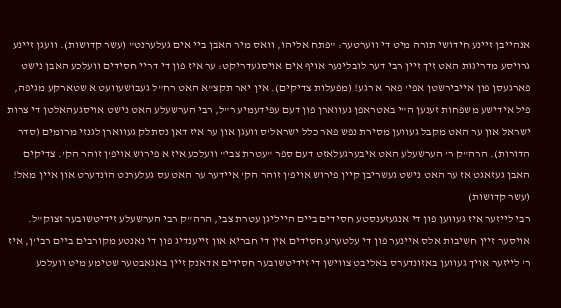אנהייבן זיינע חידושי תורה מיט די ווערטער: "פתח אליהו, וואס מיר האבן ביי אים געלערנט" (עשר קדושות). וועגן זיינע גרויסע מדריגות האט זיך זיין רבי דער לובלינער אויף אים אויסגעדריקט: ער איז פון די דריי חסידים וועלכע האבן נישט פארגעסן פון אייבירשטן אפי' פאר א רגע! (מפעלות צדיקים). אין יאר תקצ"א האט רח"ל געבושעוועט א שטארקע מגיפה, פיל אידישע משפחות זענען ה"י באטראפן געווארן פון דעם עפידעמיע ר"ל, רבי הערשעלע האט נישט אויסגעהאלטן די צרות ישראל און ער האט מקבל געווען מסירת נפש פאר כלל ישראל'ס וועגן און ער איז דאן נסתלק געווארן לגנזי מרומים (סדר הדורות). הרה"ק ר' הערשעלע האט איבערגעלאזט דעם ספר "עטרת צבי" וועלכע איז א פירוש אויפ'ן זוהר הק'. צדיקים האבן געזאגט אז ער האט נישט געשריבן קיין פירוש אויפ'ן זוהר הק' איידער ער האט עס געלערנט הונדערט און איין מאל! (עשר קדושות)
רבי לייזער איז געווען פון די אנגעזענסטע חסידים ביים הייליגן עטרת צבי, הרה"ק רבי הערשעלע זידיטשובער זצוק"ל. אויסער זיין חשיבות אלס איינער פון די עלטערע חסידים אין די חבריא און זייענדיג פון די נאנטע מקורבים ביים רבי'ן, איז ר' לייזער אויך געווען באזונדערס באליבט צווישן די זידיטשובער חסידים אדאנק זיין באגאבטער שטימע מיט וועלכע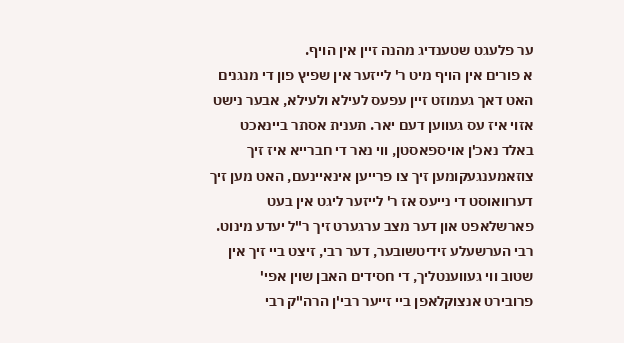ער פלעגט שטענדיג מהנה זיין אין הויף.
א פורים אין הויף מיט ר' לייזער אין שפיץ פון די מנגנים האט דאך געמוזט זיין עפעס לעילא ולעילא, אבער נישט אזוי איז עס געווען דעם יאר. תענית אסתר ביינאכט באלד נאכ'ן אויספאסטן, ווי נאר די חברייא איז זיך צוזאמענגעקומען זיך צו פרייען אינאיינעם, האט מען זיך דערוואוסט די נייעס אז ר' לייזער ליגט אין בעט פארשלאפט און דער מצב ערגערט זיך ר"ל יעדע מינוט.
רבי הערשעלע זידיטשובער, דער רבי, זיצט ביי זיך אין שטוב ווי געווענטליך, די חסידים האבן שוין אפי' פרובירט אנצוקלאפן ביי זייער רבי'ן הרה"ק רבי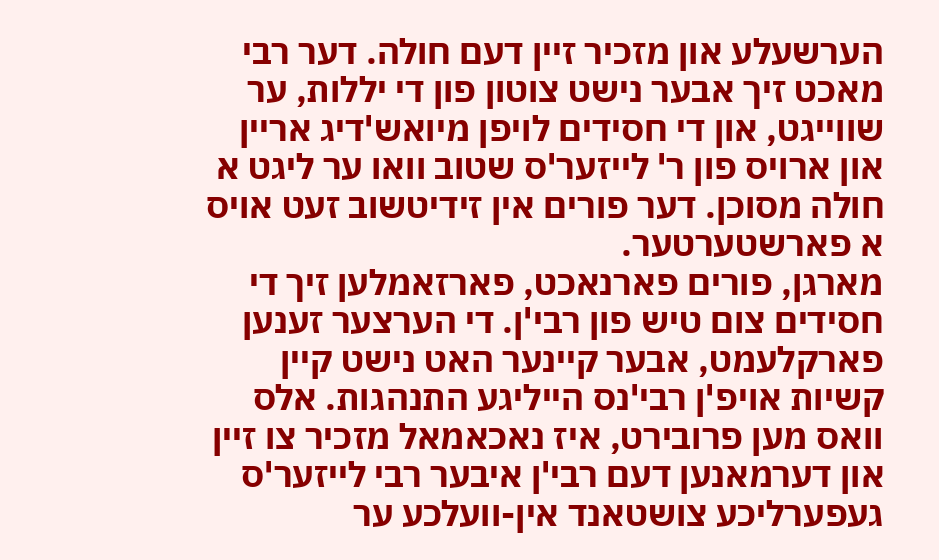הערשעלע און מזכיר זיין דעם חולה. דער רבי מאכט זיך אבער נישט צוטון פון די יללות, ער שווייגט, און די חסידים לויפן מיואש'דיג אריין און ארויס פון ר' לייזער'ס שטוב וואו ער ליגט א חולה מסוכן. דער פורים אין זידיטשוב זעט אויס א פארשטערטער.
מארגן, פורים פארנאכט, פארזאמלען זיך די חסידים צום טיש פון רבי'ן. די הערצער זענען פארקלעמט, אבער קיינער האט נישט קיין קשיות אויפ'ן רבי'נס הייליגע התנהגות. אלס וואס מען פרובירט, איז נאכאמאל מזכיר צו זיין און דערמאנען דעם רבי'ן איבער רבי לייזער'ס געפערליכע צושטאנד אין-וועלכע ער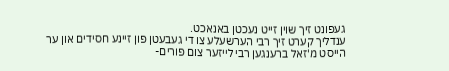געפונט זיך שוין זייט נעכטן באנאכט.
ענדליך קערט זיך רבי הערשעלע צו די געבעטן פון זיינע חסידים און ער הייסט מ'זאל ברענגען רבי לייזער צום פורים-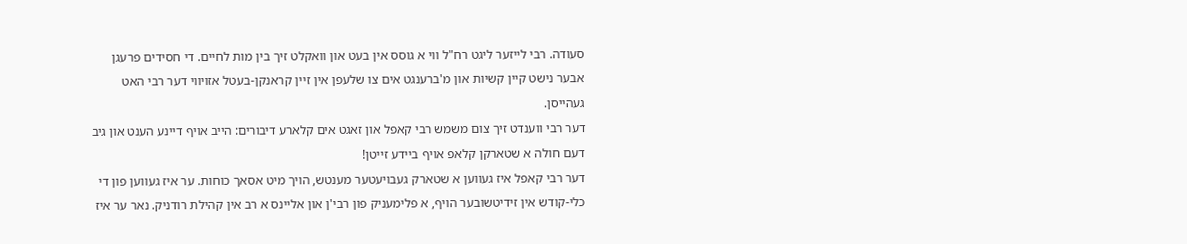סעודה. רבי לייזער ליגט רח"ל ווי א גוסס אין בעט און וואקלט זיך בין מות לחיים. די חסידים פרעגן אבער נישט קיין קשיות און מ'ברענגט אים צו שלעפן אין זיין קראנקן-בעטל אזויווי דער רבי האט געהייסן.
דער רבי ווענדט זיך צום משמש רבי קאפל און זאגט אים קלארע דיבורים: הייב אויף דיינע הענט און גיב דעם חולה א שטארקן קלאפ אויף ביידע זייטן!
דער רבי קאפל איז געווען א שטארק געבויעטער מענטש, הויך מיט אסאך כוחות. ער איז געווען פון די כלי-קודש אין זידיטשובער הויף, א פלימעניק פון רבי'ן און אליינס א רב אין קהילת רודניק. נאר ער איז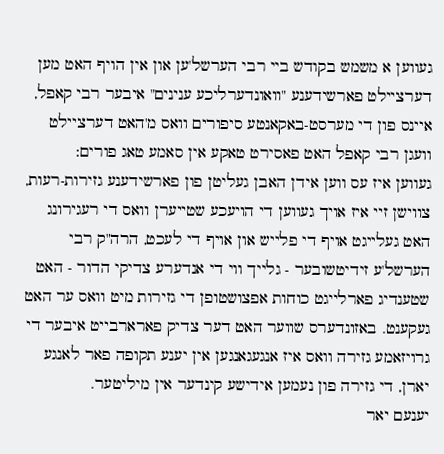געווען א משמש בקודש ביי רבי הערשל'ען און אין הויף האט מען דערציילט פארשידענע "וואונדערליכע ענינים" איבער רבי קאפל, איינס פון די מערסט-באקאנטע סיפורים וואס מ'האט דערציילט וועגן רבי קאפל האט פאסירט טאקע אין סאמע טאג פורים:
געווען איז עס ווען אידן האבן געליטן פון פארשידענע גזירות-רעות, צווישן זיי איז אויך געווען די הויעכע שטייערן וואס די רעגירונג האט געלייגט אויף די פלייש און אויף די לעכט, הרה"ק רבי הערשל'ע זידיטשובער - גלייך ווי די אנדערע צדיקי הדור - האט שטענדיג פארלייגט כוחות אפצושטופן די גזירות מיט וואס ער האט געקענט. באזונדערס שווער האט דער צדיק פארארבייט איבער די גרויזאמע גזירה וואס איז אנגעגאנגען אין יענע תקופה פאר לאנגע יארן, די גזירה פון נעמען אידישע קינדער אין מיליטער.
יענעם יאר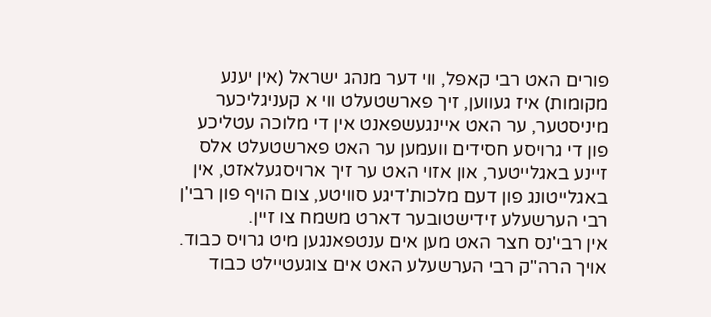פורים האט רבי קאפל, ווי דער מנהג ישראל (אין יענע מקומות) איז געווען, זיך פארשטעלט ווי א קעניגליכער מיניסטער, ער האט איינגעשפאנט אין די מלוכה עטליכע פון די גרויסע חסידים וועמען ער האט פארשטעלט אלס זיינע באגלייטער, און אזוי האט ער זיך ארויסגעלאזט, אין באגלייטונג פון דעם מלכות'דיגע סוויטע, צום הויף פון רבי'ן רבי הערשעלע זידישטובער דארט משמח צו זיין.
אין רבי'נס חצר האט מען אים ענטפאנגען מיט גרויס כבוד. אויך הרה"ק רבי הערשעלע האט אים צוגעטיילט כבוד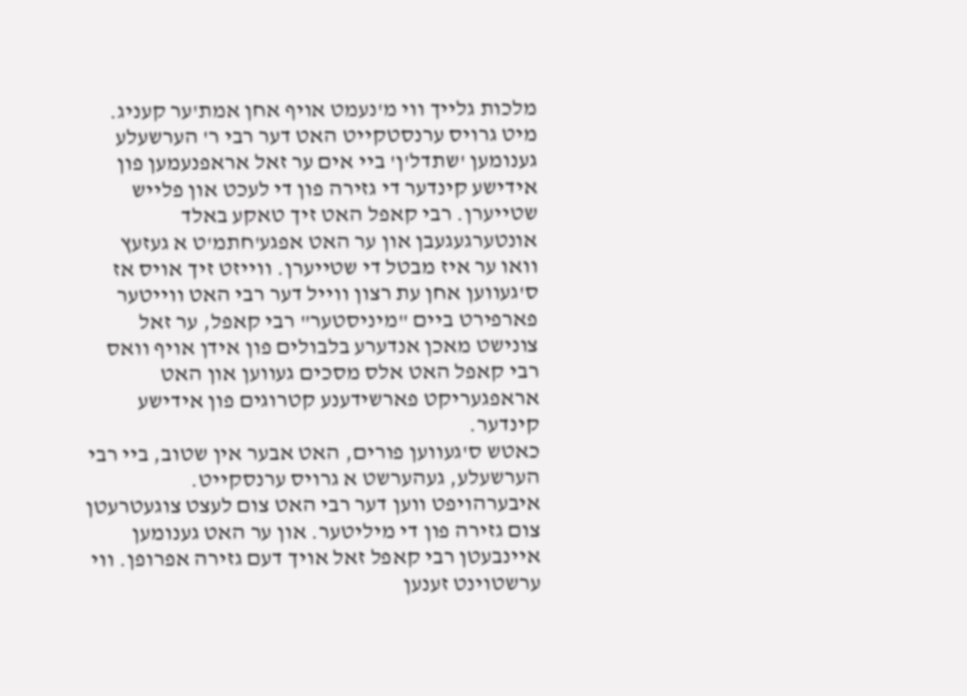מלכות גלייך ווי מ'נעמט אויף אחן אמת'ער קעניג. מיט גרויס ערנסטקייט האט דער רבי ר' הערשעלע גענומען 'שתדל'ן' ביי אים ער זאל אראפנעמען פון אידישע קינדער די גזירה פון די לעכט און פלייש שטייערן. רבי קאפל האט זיך טאקע באלד אונטערגעגעבן און ער האט אפגע'חתמ'ט א געזעץ וואו ער איז מבטל די שטייערן. ווייזט זיך אויס אז ס'געווען אחן עת רצון ווייל דער רבי האט ווייטער פארפירט ביים "מיניסטער" רבי קאפל, ער זאל צונישט מאכן אנדערע בלבולים פון אידן אויף וואס רבי קאפל האט אלס מסכים געווען און האט אראפגעריקט פארשידענע קטרוגים פון אידישע קינדער.
כאטש ס'געווען פורים, האט אבער אין שטוב, ביי רבי הערשעלע, געהערשט א גרויס ערנסקייט. איבערהויפט ווען דער רבי האט צום לעצט צוגעטרעטן צום גזירה פון די מיליטער. און ער האט גענומען איינבעטן רבי קאפל זאל אויך דעם גזירה אפרופן. ווי ערשטוינט זענען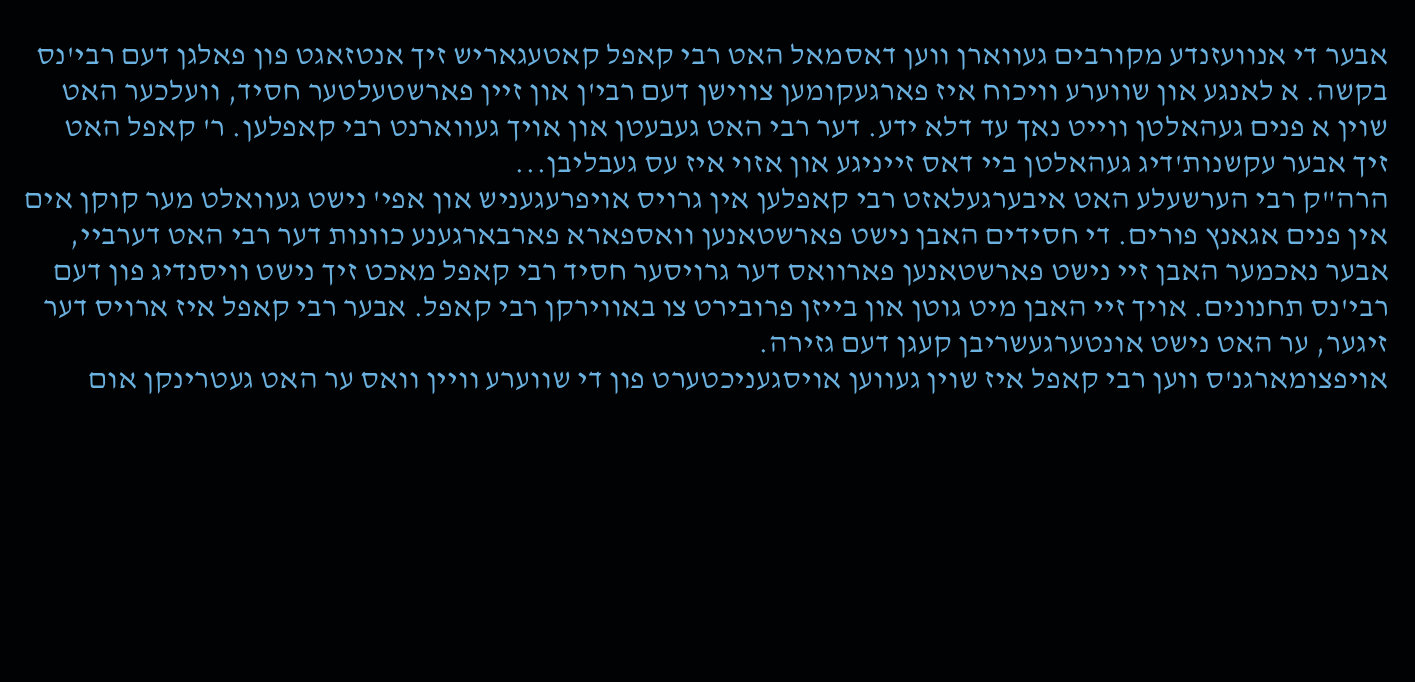אבער די אנוועזנדע מקורבים געווארן ווען דאסמאל האט רבי קאפל קאטעגאריש זיך אנטזאגט פון פאלגן דעם רבי'נס בקשה. א לאנגע און שווערע וויכוח איז פארגעקומען צווישן דעם רבי'ן און זיין פארשטעלטער חסיד, וועלכער האט שוין א פנים געהאלטן ווייט נאך עד דלא ידע. דער רבי האט געבעטן און אויך געווארנט רבי קאפלען. ר' קאפל האט זיך אבער עקשנות'דיג געהאלטן ביי דאס זייניגע און אזוי איז עס געבליבן...
הרה"ק רבי הערשעלע האט איבערגעלאזט רבי קאפלען אין גרויס אויפרעגעניש און אפי' נישט געוואלט מער קוקן אים אין פנים אגאנץ פורים. די חסידים האבן נישט פארשטאנען וואספארא פארבארגענע כוונות דער רבי האט דערביי, אבער נאכמער האבן זיי נישט פארשטאנען פארוואס דער גרויסער חסיד רבי קאפל מאכט זיך נישט וויסנדיג פון דעם רבי'נס תחנונים. אויך זיי האבן מיט גוטן און בייזן פרובירט צו באווירקן רבי קאפל. אבער רבי קאפל איז ארויס דער זיגער, ער האט נישט אונטערגעשריבן קעגן דעם גזירה.
אויפצומארגנ'ס ווען רבי קאפל איז שוין געווען אויסגעניכטערט פון די שווערע וויין וואס ער האט געטרינקן אום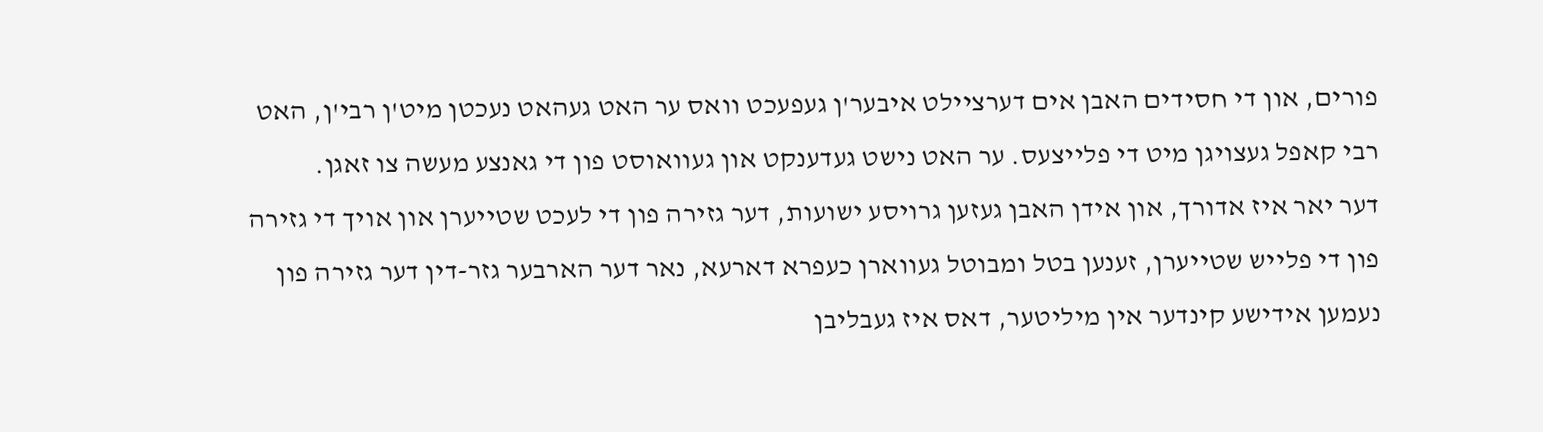פורים, און די חסידים האבן אים דערציילט איבער'ן געפעכט וואס ער האט געהאט נעכטן מיט'ן רבי'ן, האט רבי קאפל געצויגן מיט די פלייצעס. ער האט נישט געדענקט און געוואוסט פון די גאנצע מעשה צו זאגן.
דער יאר איז אדורך, און אידן האבן געזען גרויסע ישועות, דער גזירה פון די לעכט שטייערן און אויך די גזירה פון די פלייש שטייערן, זענען בטל ומבוטל געווארן כעפרא דארעא, נאר דער הארבער גזר-דין דער גזירה פון נעמען אידישע קינדער אין מיליטער, דאס איז געבליבן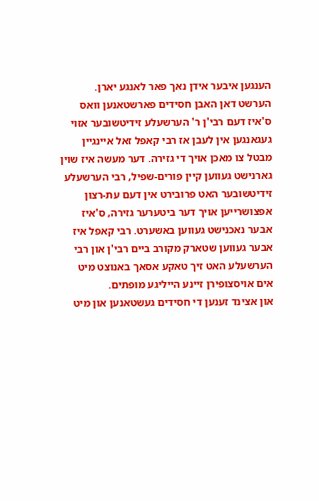הענגען איבער אידן נאך פאר לאנגע יארן.
הערשט דאן האבן חסידים פארשטאנען וואס ס'איז דעם רבי'ן ר' הערשעלע זידיטשובער אזוי געגאנגען אין לעבן אז רבי קאפל זאל איינגיין מבטל צו מאכן אויך די גזירה. דער מעשה איז שוין גארנישט געווען קיין פורים-שפיל, רבי הערשעלע זידיטשובער האט פרובירט אין דעם עת-רצון אפצושרייען אויך דער ביטערער גזירה, ס'איז אבער נאכנישט געווען באשערט. רבי קאפל איז אבער געווען שטארק מקורב ביים רבי'ן און רבי הערשעלע האט זיך טאקע אסאך באנוצט מיט אים אויסצופירן זיינע הייליגע מופתים.
און אצינד זענען די חסידים געשטאנען און מיט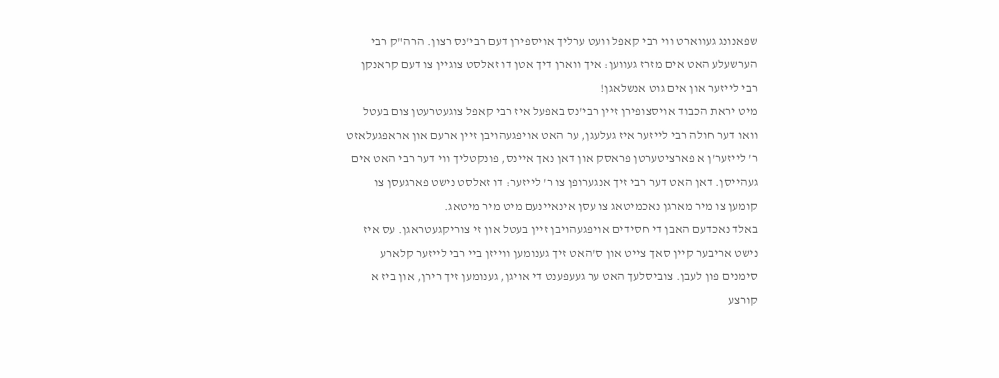שפאנונג געווארט ווי רבי קאפל וועט ערליך אויספירן דעם רבי'נס רצון. הרה"ק רבי הערשעלע האט אים מזרז געווען: איך ווארן דיך אטן דו זאלסט צוגיין צו דעם קראנקן רבי לייזער און אים גוט אנשלאגן!
מיט יראת הכבוד אויסצופירן זיין רבי'נס באפעל איז רבי קאפל צוגעטרעטן צום בעטל וואו דער חולה רבי לייזער איז געלעגן, ער האט אויפגעהויבן זיין ארעם און אראפגעלאזט ר' לייזער'ן א פארציטערטן פראסק און דאן נאך איינס, פונקטליך ווי דער רבי האט אים געהייסן. דאן האט דער רבי זיך אנגערופן צו ר' לייזער: דו זאלסט נישט פארגעסן צו קומען צו מיר מארגן נאכמיטאג צו עסן אינאיינעם מיט מיר מיטאג.
באלד נאכדעם האבן די חסידים אויפגעהויבן זיין בעטל און זי צוריקגעטראגן. עס איז נישט אריבער קיין סאך צייט און ס'האט זיך גענומען ווייזן ביי רבי לייזער קלארע סימנים פון לעבן. צוביסלעך האט ער געעפענט די אויגן, גענומען זיך רירן, און ביז א קורצע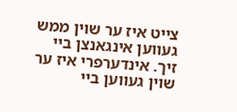צייט איז ער שוין ממש געווען אינגאנצן ביי זיך. אינדערפרי איז ער שוין געווען ביי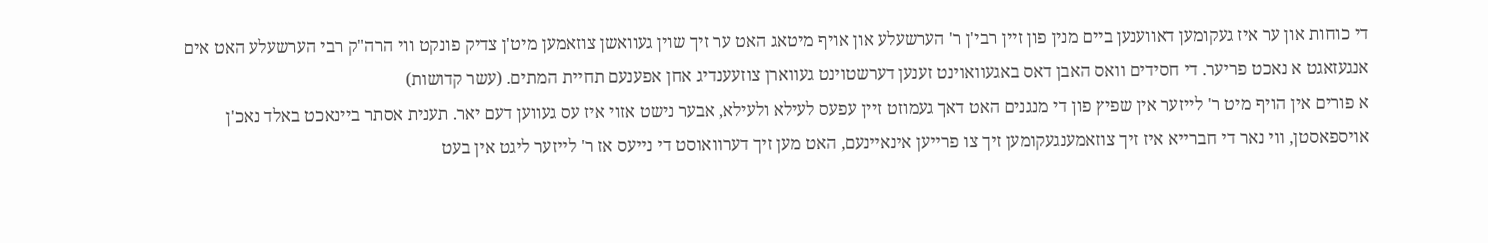די כוחות און ער איז געקומען דאווענען ביים מנין פון זיין רבי'ן ר' הערשעלע און אויף מיטאג האט ער זיך שוין געוואשן צוזאמען מיט'ן צדיק פונקט ווי הרה"ק רבי הערשעלע האט אים אנגעזאגט א נאכט פריער. די חסידים וואס האבן דאס באגעוואוינט זענען דערשטוינט געווארן צוזעענדיג אחן אפענעם תחיית המתים. (עשר קדושות)
א פורים אין הויף מיט ר' לייזער אין שפיץ פון די מנגנים האט דאך געמוזט זיין עפעס לעילא ולעילא, אבער נישט אזוי איז עס געווען דעם יאר. תענית אסתר ביינאכט באלד נאכ'ן אויספאסטן, ווי נאר די חברייא איז זיך צוזאמענגעקומען זיך צו פרייען אינאיינעם, האט מען זיך דערוואוסט די נייעס אז ר' לייזער ליגט אין בעט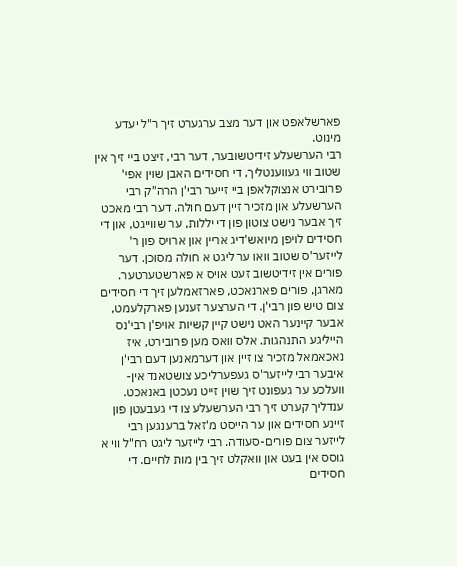פארשלאפט און דער מצב ערגערט זיך ר"ל יעדע מינוט.
רבי הערשעלע זידיטשובער, דער רבי, זיצט ביי זיך אין שטוב ווי געווענטליך, די חסידים האבן שוין אפי' פרובירט אנצוקלאפן ביי זייער רבי'ן הרה"ק רבי הערשעלע און מזכיר זיין דעם חולה. דער רבי מאכט זיך אבער נישט צוטון פון די יללות, ער שווייגט, און די חסידים לויפן מיואש'דיג אריין און ארויס פון ר' לייזער'ס שטוב וואו ער ליגט א חולה מסוכן. דער פורים אין זידיטשוב זעט אויס א פארשטערטער.
מארגן, פורים פארנאכט, פארזאמלען זיך די חסידים צום טיש פון רבי'ן. די הערצער זענען פארקלעמט, אבער קיינער האט נישט קיין קשיות אויפ'ן רבי'נס הייליגע התנהגות. אלס וואס מען פרובירט, איז נאכאמאל מזכיר צו זיין און דערמאנען דעם רבי'ן איבער רבי לייזער'ס געפערליכע צושטאנד אין-וועלכע ער געפונט זיך שוין זייט נעכטן באנאכט.
ענדליך קערט זיך רבי הערשעלע צו די געבעטן פון זיינע חסידים און ער הייסט מ'זאל ברענגען רבי לייזער צום פורים-סעודה. רבי לייזער ליגט רח"ל ווי א גוסס אין בעט און וואקלט זיך בין מות לחיים. די חסידים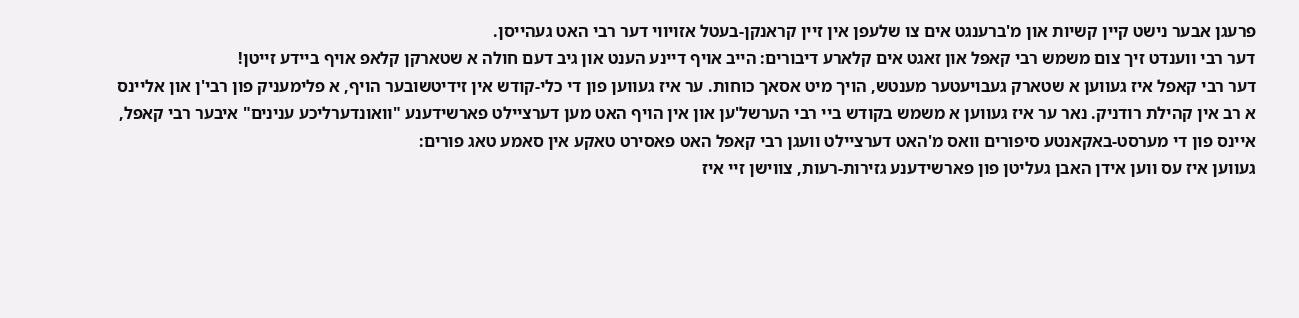פרעגן אבער נישט קיין קשיות און מ'ברענגט אים צו שלעפן אין זיין קראנקן-בעטל אזויווי דער רבי האט געהייסן.
דער רבי ווענדט זיך צום משמש רבי קאפל און זאגט אים קלארע דיבורים: הייב אויף דיינע הענט און גיב דעם חולה א שטארקן קלאפ אויף ביידע זייטן!
דער רבי קאפל איז געווען א שטארק געבויעטער מענטש, הויך מיט אסאך כוחות. ער איז געווען פון די כלי-קודש אין זידיטשובער הויף, א פלימעניק פון רבי'ן און אליינס א רב אין קהילת רודניק. נאר ער איז געווען א משמש בקודש ביי רבי הערשל'ען און אין הויף האט מען דערציילט פארשידענע "וואונדערליכע ענינים" איבער רבי קאפל, איינס פון די מערסט-באקאנטע סיפורים וואס מ'האט דערציילט וועגן רבי קאפל האט פאסירט טאקע אין סאמע טאג פורים:
געווען איז עס ווען אידן האבן געליטן פון פארשידענע גזירות-רעות, צווישן זיי איז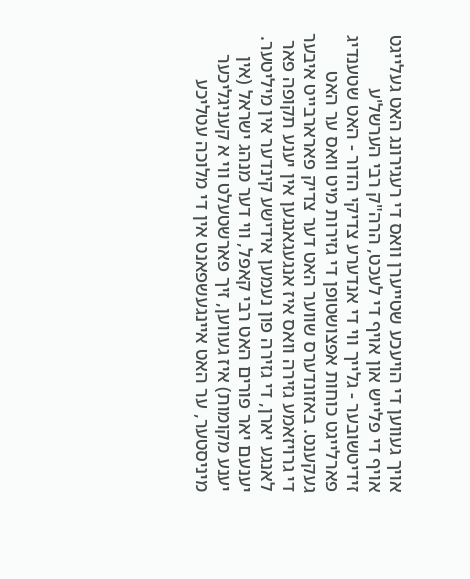אויך געווען די הויעכע שטייערן וואס די רעגירונג האט געלייגט אויף די פלייש און אויף די לעכט, הרה"ק רבי הערשל'ע זידיטשובער - גלייך ווי די אנדערע צדיקי הדור - האט שטענדיג פארלייגט כוחות אפצושטופן די גזירות מיט וואס ער האט געקענט. באזונדערס שווער האט דער צדיק פארארבייט איבער די גרויזאמע גזירה וואס איז אנגעגאנגען אין יענע תקופה פאר לאנגע יארן, די גזירה פון נעמען אידישע קינדער אין מיליטער.
יענעם יאר פורים האט רבי קאפל, ווי דער מנהג ישראל (אין יענע מקומות) איז געווען, זיך פארשטעלט ווי א קעניגליכער מיניסטער, ער האט איינגעשפאנט אין די מלוכה עטליכע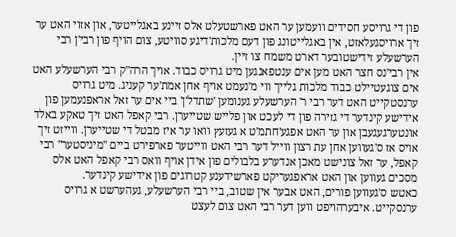פון די גרויסע חסידים וועמען ער האט פארשטעלט אלס זיינע באגלייטער, און אזוי האט ער זיך ארויסגעלאזט, אין באגלייטונג פון דעם מלכות'דיגע סוויטע, צום הויף פון רבי'ן רבי הערשעלע זידישטובער דארט משמח צו זיין.
אין רבי'נס חצר האט מען אים ענטפאנגען מיט גרויס כבוד. אויך הרה"ק רבי הערשעלע האט אים צוגעטיילט כבוד מלכות גלייך ווי מ'נעמט אויף אחן אמת'ער קעניג. מיט גרויס ערנסטקייט האט דער רבי ר' הערשעלע גענומען 'שתדל'ן' ביי אים ער זאל אראפנעמען פון אידישע קינדער די גזירה פון די לעכט און פלייש שטייערן. רבי קאפל האט זיך טאקע באלד אונטערגעגעבן און ער האט אפגע'חתמ'ט א געזעץ וואו ער איז מבטל די שטייערן. ווייזט זיך אויס אז ס'געווען אחן עת רצון ווייל דער רבי האט ווייטער פארפירט ביים "מיניסטער" רבי קאפל, ער זאל צונישט מאכן אנדערע בלבולים פון אידן אויף וואס רבי קאפל האט אלס מסכים געווען און האט אראפגעריקט פארשידענע קטרוגים פון אידישע קינדער.
כאטש ס'געווען פורים, האט אבער אין שטוב, ביי רבי הערשעלע, געהערשט א גרויס ערנסקייט. איבערהויפט ווען דער רבי האט צום לעצט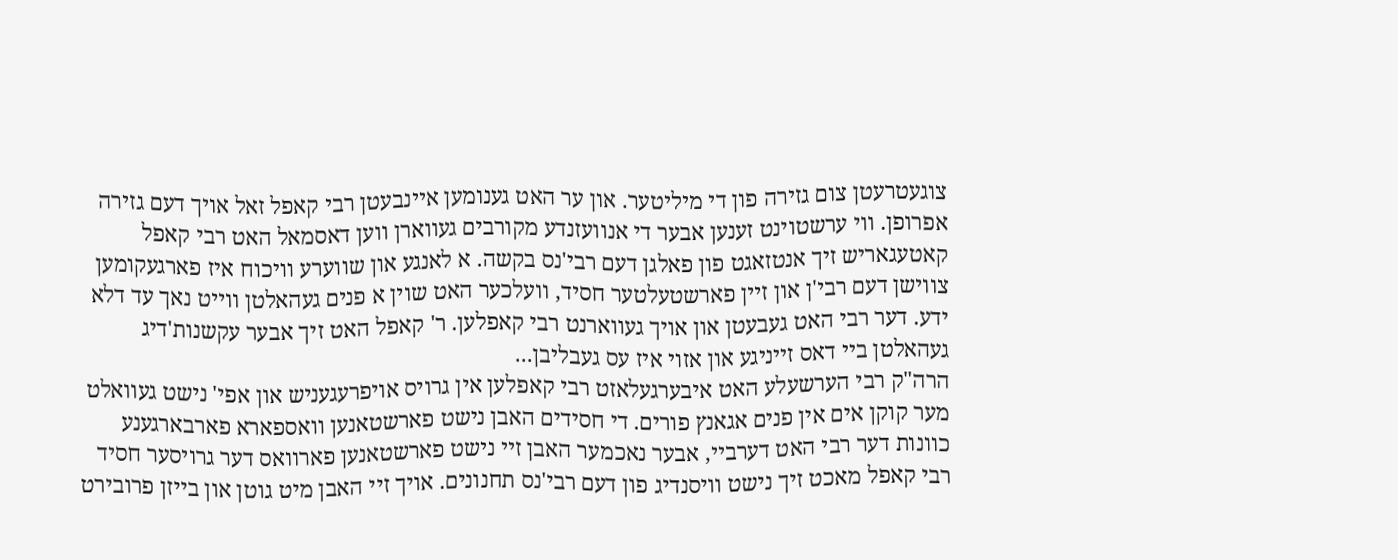צוגעטרעטן צום גזירה פון די מיליטער. און ער האט גענומען איינבעטן רבי קאפל זאל אויך דעם גזירה אפרופן. ווי ערשטוינט זענען אבער די אנוועזנדע מקורבים געווארן ווען דאסמאל האט רבי קאפל קאטעגאריש זיך אנטזאגט פון פאלגן דעם רבי'נס בקשה. א לאנגע און שווערע וויכוח איז פארגעקומען צווישן דעם רבי'ן און זיין פארשטעלטער חסיד, וועלכער האט שוין א פנים געהאלטן ווייט נאך עד דלא ידע. דער רבי האט געבעטן און אויך געווארנט רבי קאפלען. ר' קאפל האט זיך אבער עקשנות'דיג געהאלטן ביי דאס זייניגע און אזוי איז עס געבליבן...
הרה"ק רבי הערשעלע האט איבערגעלאזט רבי קאפלען אין גרויס אויפרעגעניש און אפי' נישט געוואלט מער קוקן אים אין פנים אגאנץ פורים. די חסידים האבן נישט פארשטאנען וואספארא פארבארגענע כוונות דער רבי האט דערביי, אבער נאכמער האבן זיי נישט פארשטאנען פארוואס דער גרויסער חסיד רבי קאפל מאכט זיך נישט וויסנדיג פון דעם רבי'נס תחנונים. אויך זיי האבן מיט גוטן און בייזן פרובירט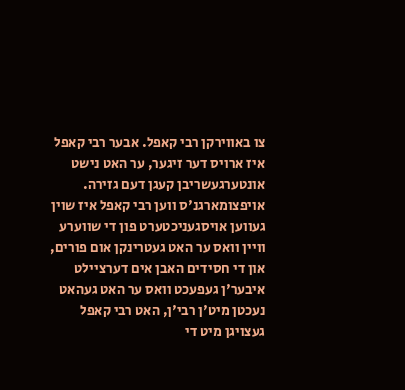צו באווירקן רבי קאפל. אבער רבי קאפל איז ארויס דער זיגער, ער האט נישט אונטערגעשריבן קעגן דעם גזירה.
אויפצומארגנ'ס ווען רבי קאפל איז שוין געווען אויסגעניכטערט פון די שווערע וויין וואס ער האט געטרינקן אום פורים, און די חסידים האבן אים דערציילט איבער'ן געפעכט וואס ער האט געהאט נעכטן מיט'ן רבי'ן, האט רבי קאפל געצויגן מיט די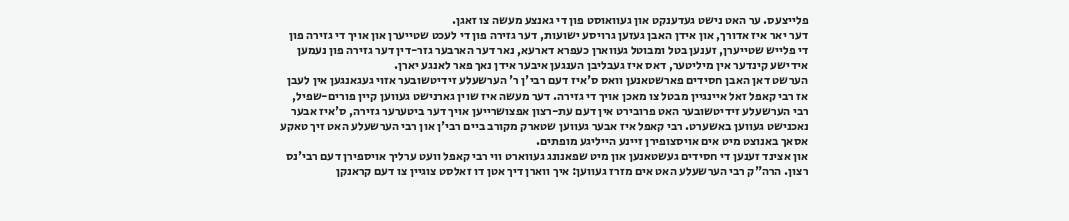פלייצעס. ער האט נישט געדענקט און געוואוסט פון די גאנצע מעשה צו זאגן.
דער יאר איז אדורך, און אידן האבן געזען גרויסע ישועות, דער גזירה פון די לעכט שטייערן און אויך די גזירה פון די פלייש שטייערן, זענען בטל ומבוטל געווארן כעפרא דארעא, נאר דער הארבער גזר-דין דער גזירה פון נעמען אידישע קינדער אין מיליטער, דאס איז געבליבן הענגען איבער אידן נאך פאר לאנגע יארן.
הערשט דאן האבן חסידים פארשטאנען וואס ס'איז דעם רבי'ן ר' הערשעלע זידיטשובער אזוי געגאנגען אין לעבן אז רבי קאפל זאל איינגיין מבטל צו מאכן אויך די גזירה. דער מעשה איז שוין גארנישט געווען קיין פורים-שפיל, רבי הערשעלע זידיטשובער האט פרובירט אין דעם עת-רצון אפצושרייען אויך דער ביטערער גזירה, ס'איז אבער נאכנישט געווען באשערט. רבי קאפל איז אבער געווען שטארק מקורב ביים רבי'ן און רבי הערשעלע האט זיך טאקע אסאך באנוצט מיט אים אויסצופירן זיינע הייליגע מופתים.
און אצינד זענען די חסידים געשטאנען און מיט שפאנונג געווארט ווי רבי קאפל וועט ערליך אויספירן דעם רבי'נס רצון. הרה"ק רבי הערשעלע האט אים מזרז געווען: איך ווארן דיך אטן דו זאלסט צוגיין צו דעם קראנקן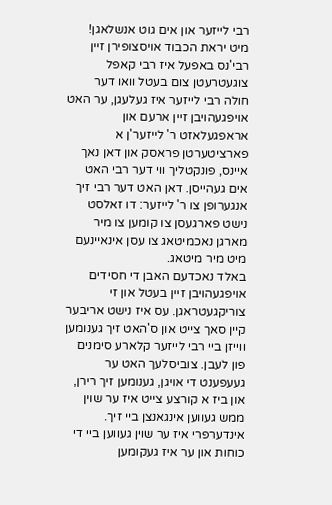רבי לייזער און אים גוט אנשלאגן!
מיט יראת הכבוד אויסצופירן זיין רבי'נס באפעל איז רבי קאפל צוגעטרעטן צום בעטל וואו דער חולה רבי לייזער איז געלעגן, ער האט אויפגעהויבן זיין ארעם און אראפגעלאזט ר' לייזער'ן א פארציטערטן פראסק און דאן נאך איינס, פונקטליך ווי דער רבי האט אים געהייסן. דאן האט דער רבי זיך אנגערופן צו ר' לייזער: דו זאלסט נישט פארגעסן צו קומען צו מיר מארגן נאכמיטאג צו עסן אינאיינעם מיט מיר מיטאג.
באלד נאכדעם האבן די חסידים אויפגעהויבן זיין בעטל און זי צוריקגעטראגן. עס איז נישט אריבער קיין סאך צייט און ס'האט זיך גענומען ווייזן ביי רבי לייזער קלארע סימנים פון לעבן. צוביסלעך האט ער געעפענט די אויגן, גענומען זיך רירן, און ביז א קורצע צייט איז ער שוין ממש געווען אינגאנצן ביי זיך. אינדערפרי איז ער שוין געווען ביי די כוחות און ער איז געקומען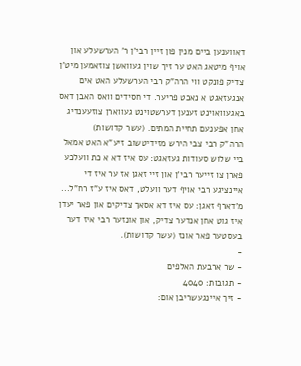דאווענען ביים מנין פון זיין רבי'ן ר' הערשעלע און אויף מיטאג האט ער זיך שוין געוואשן צוזאמען מיט'ן צדיק פונקט ווי הרה"ק רבי הערשעלע האט אים אנגעזאגט א נאכט פריער. די חסידים וואס האבן דאס באגעוואוינט זענען דערשטוינט געווארן צוזעענדיג אחן אפענעם תחיית המתים. (עשר קדושות)
הרה"ק רבי צבי הירש מזידיטשוב זיע"א האט אמאל ביי שלוש סעודות געזאגט: עס איז דא א כת וועלכע פארן צו זייער רבי'ן און זיי זאגן אז ער איז די איינציגע רבי אויף דער וועלט, דאס איז ע"ז רח"ל... מ'דארף זאגן: עס איז דא אסאך צדיקים און פאר יעדן איז גוט אחן אנדער צדיק, און אונזער רבי איז דער בעסטער פאר אונז (עשר קדושות).
-
- שר ארבעת האלפים
- תגובות: 4040
- זיך איינגעשריבן אום: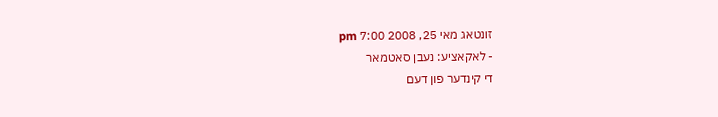זונטאג מאי 25, 2008 7:00 pm
- לאקאציע: נעבן סאטמאר
די קינדער פון דעם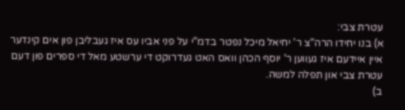עטרת צבי:
א) בנו יחידו הרה"צ ר' יחיאל מיכל נפטר בדמ"י על פני אביו עס איז געבליבן פון אים קינדער איין איידעם איז געווען ר' יוסף הכהן וואס האט געדרוקט די ערשטע מאל די ספרים פון דעם עטרת צבי און תפלה למשה.
ב)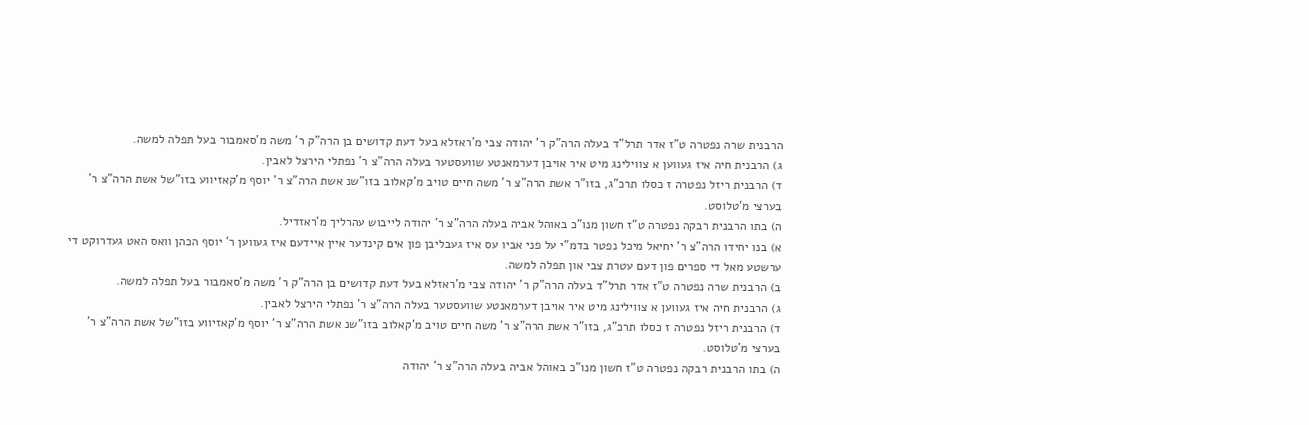הרבנית שרה נפטרה ט"ז אדר תרל"ד בעלה הרה"ק ר' יהודה צבי מ'ראזלא בעל דעת קדושים בן הרה"ק ר' משה מ'סאמבור בעל תפלה למשה.
ג) הרבנית חיה איז געווען א צווילינג מיט איר אויבן דערמאנטע שוועסטער בעלה הרה"צ ר' נפתלי הירצל לאבין.
ד) הרבנית ריזל נפטרה ז כסלו תרכ"ג, בזו"ר אשת הרה"צ ר' משה חיים טויב מ'קאלוב בזו"שנ אשת הרה"צ ר' יוסף מ'קאזיווע בזו"של אשת הרה"צ ר' בערצי מ'טלוסט.
ה) בתו הרבנית רבקה נפטרה ט"ז חשון מנו"כ באוהל אביה בעלה הרה"צ ר' יהודה לייבוש עהרליך מ'ראזדיל.
א) בנו יחידו הרה"צ ר' יחיאל מיכל נפטר בדמ"י על פני אביו עס איז געבליבן פון אים קינדער איין איידעם איז געווען ר' יוסף הכהן וואס האט געדרוקט די ערשטע מאל די ספרים פון דעם עטרת צבי און תפלה למשה.
ב) הרבנית שרה נפטרה ט"ז אדר תרל"ד בעלה הרה"ק ר' יהודה צבי מ'ראזלא בעל דעת קדושים בן הרה"ק ר' משה מ'סאמבור בעל תפלה למשה.
ג) הרבנית חיה איז געווען א צווילינג מיט איר אויבן דערמאנטע שוועסטער בעלה הרה"צ ר' נפתלי הירצל לאבין.
ד) הרבנית ריזל נפטרה ז כסלו תרכ"ג, בזו"ר אשת הרה"צ ר' משה חיים טויב מ'קאלוב בזו"שנ אשת הרה"צ ר' יוסף מ'קאזיווע בזו"של אשת הרה"צ ר' בערצי מ'טלוסט.
ה) בתו הרבנית רבקה נפטרה ט"ז חשון מנו"כ באוהל אביה בעלה הרה"צ ר' יהודה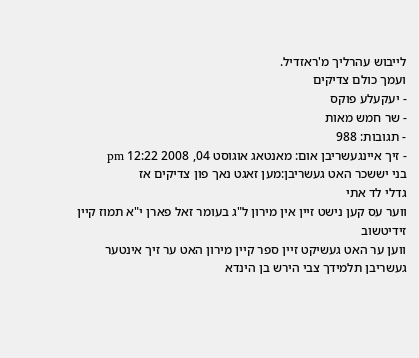לייבוש עהרליך מ'ראזדיל.
ועמך כולם צדיקים
- יעקעלע פוקס
- שר חמש מאות
- תגובות: 988
- זיך איינגעשריבן אום: מאנטאג אוגוסט 04, 2008 12:22 pm
בני יששכר האט געשריבן:מען זאגט נאך פון צדיקים אז
גדלי לד אתי
ווער עס קען נישט זיין אין מירון ל"ג בעומר זאל פארן י"א תמוז קיין זידיטשוב
ווען ער האט געשיקט זיין ספר קיין מירון האט ער זיך אינטער געשריבן תלמידך צבי הירש בן הינדא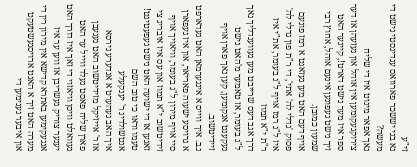זי"ע
נא בני יששכר פארוואס ענדיגסטי נישט די מעשה?
נאך אפאר מינוט איז די שליח צירוקגעקומען אין אוהל און געזעהן אז דער ספר איז מער נישט דארט!, קיינער האט זיך נישט געפונען אינעם אוהל, אחוץ רבי שמעון כמובן.
אויף דעם האט מען געזאגט א רמז פונעם פסוק 'גדלי לה' אתי', די ר"ת פון גדלי לה' איז ל"ג רמז אויף ל"ג בעומר, את"י איז ר"ת י"א תמוז
דרך אגב דעס שרייבט מען געווענדליך נאך ל"ג בעומר, אז טאמער מ'האט נישט געקענט אנקומען, קען נאך פארן אויף זיידיטשוב.
נ.ב. איך ווייס א אינגערמאן האט געדארפט א גרויסע ישעוה פאריאר, און איז געפארן סיי אויף מירון ל"ג בעומר, וויאויך אויף זידיטשוב י"א תמוז און עס איז איבריג צי זאגען אז די ישועה האט נישט געפעטיגט!
טעמו וראו כי טוב השם
אנטשולדיג ר' יענקעלע
איך האב געהערט א אנדערע גירסא
אז ר' אייזיקל מזידיטשוב האט געגעבן פארן שליח פאסט געלד ווייל ער האט געוואלט וויסן וויאזוי די זאך איז דורך האט יענער צוריק געשריבן אז ווען ער איז אנגעקימען באתרא קדישא אין מירון רין די מערה האט זיך א האנט ארויסגעשטעקט און איבער גענימען די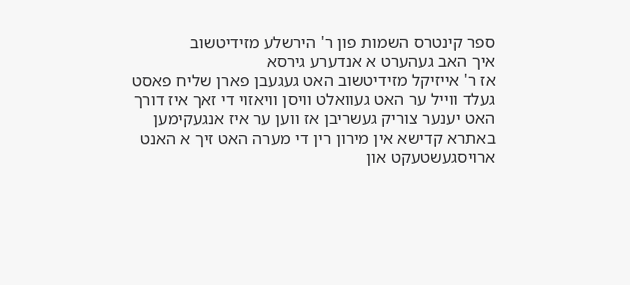ספר קינטרס השמות פון ר' הירשלע מזידיטשוב
איך האב געהערט א אנדערע גירסא
אז ר' אייזיקל מזידיטשוב האט געגעבן פארן שליח פאסט געלד ווייל ער האט געוואלט וויסן וויאזוי די זאך איז דורך האט יענער צוריק געשריבן אז ווען ער איז אנגעקימען באתרא קדישא אין מירון רין די מערה האט זיך א האנט ארויסגעשטעקט און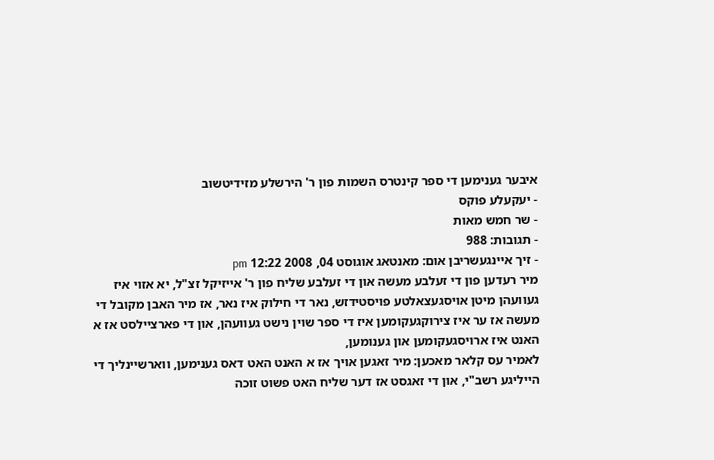איבער גענימען די ספר קינטרס השמות פון ר' הירשלע מזידיטשוב
- יעקעלע פוקס
- שר חמש מאות
- תגובות: 988
- זיך איינגעשריבן אום: מאנטאג אוגוסט 04, 2008 12:22 pm
מיר רעדען פון די זעלבע מעשה און די זעלבע שליח פון ר' אייזיקל זצ"ל, יא אזוי איז געוועהן מיטן אויסגעצאלטע פויסטידזש, נאר די חילוק איז נאר, אז מיר האבן מקובל די מעשה אז ער איז צירוקגעקומען איז די ספר שוין נישט געוועהן, און די פארציילסט אז א האנט איז ארויסגעקומען און גענומען,
לאמיר עס קלאר מאכען: מיר זאגען אויך אז א האנט האט דאס גענימען, ווארשיינליך די הייליגע רשב"י, און די זאגסט אז דער שליח האט פשוט זוכה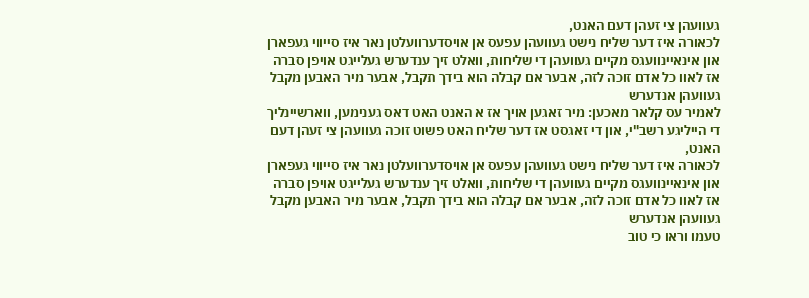געוועהן צי זעהן דעם האנט,
לכאורה איז דער שליח נישט געוועהן עפעס אן אויסדערוועלטן נאר איז סייווי געפארן און אינאיינוועגס מקיים געוועהן די שליחות, וואלט זיך ענדערש געלייגט אויפן סברה אז לאוו כל אדם זוכה לזה, אבער אם קבלה הוא בידך תקבל, אבער מיר האבען מקבל געוועהן אנדערש
לאמיר עס קלאר מאכען: מיר זאגען אויך אז א האנט האט דאס גענימען, ווארשיינליך די הייליגע רשב"י, און די זאגסט אז דער שליח האט פשוט זוכה געוועהן צי זעהן דעם האנט,
לכאורה איז דער שליח נישט געוועהן עפעס אן אויסדערוועלטן נאר איז סייווי געפארן און אינאיינוועגס מקיים געוועהן די שליחות, וואלט זיך ענדערש געלייגט אויפן סברה אז לאוו כל אדם זוכה לזה, אבער אם קבלה הוא בידך תקבל, אבער מיר האבען מקבל געוועהן אנדערש
טעמו וראו כי טוב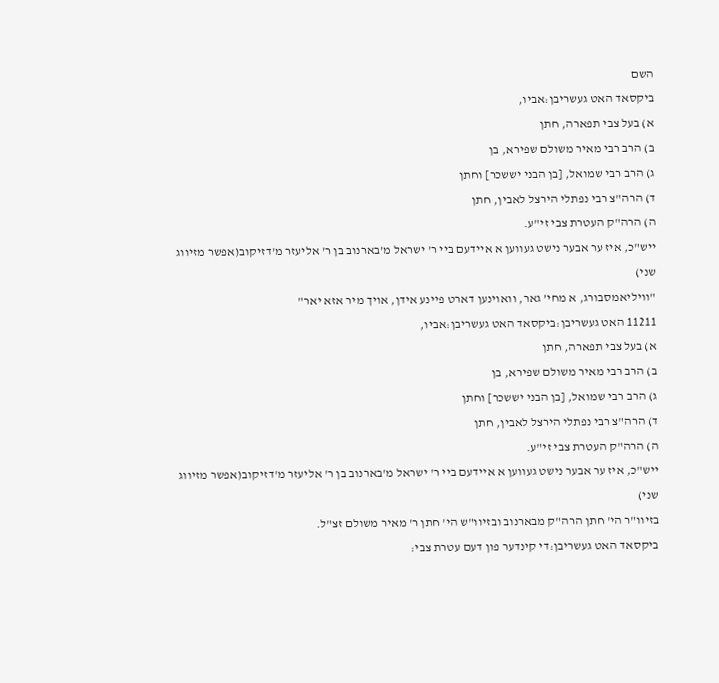השם
ביקסאד האט געשריבן:אביו,
א) בעל צבי תפארה, חתן
ב) הרב רבי מאיר משולם שפירא, בן
ג) הרב רבי שמואל, [בן הבני יששכר] וחתן
ד) הרה"צ רבי נפתלי הירצל לאבין, חתן
ה) הרה"ק העטרת צבי זי"ע.
ייש"כ, איז ער אבער נישט געווען א איידעם ביי ר' ישראל מ'בארנוב בן ר' אליעזר מ'דזיקוב(אפשר מזיווג שני)
"וויליאמסבורג, א מחי’ גאר, וואוינען דארט פיינע אידן, אויך מיר אזא יאר"
11211 האט געשריבן:ביקסאד האט געשריבן:אביו,
א) בעל צבי תפארה, חתן
ב) הרב רבי מאיר משולם שפירא, בן
ג) הרב רבי שמואל, [בן הבני יששכר] וחתן
ד) הרה"צ רבי נפתלי הירצל לאבין, חתן
ה) הרה"ק העטרת צבי זי"ע.
ייש"כ, איז ער אבער נישט געווען א איידעם ביי ר' ישראל מ'בארנוב בן ר' אליעזר מ'דזיקוב(אפשר מזיווג שני)
בזיוו"ר הי' חתן הרה"ק מבארנוב ובזיוו"ש הי' חתן ר' מאיר משולם זצ"ל.
ביקסאד האט געשריבן:די קינדער פון דעם עטרת צבי: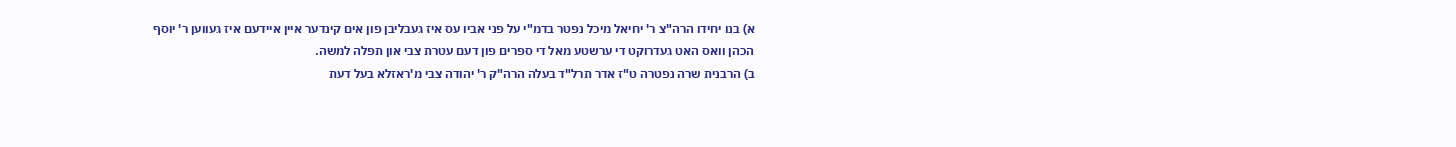א) בנו יחידו הרה"צ ר' יחיאל מיכל נפטר בדמ"י על פני אביו עס איז געבליבן פון אים קינדער איין איידעם איז געווען ר' יוסף הכהן וואס האט געדרוקט די ערשטע מאל די ספרים פון דעם עטרת צבי און תפלה למשה.
ב) הרבנית שרה נפטרה ט"ז אדר תרל"ד בעלה הרה"ק ר' יהודה צבי מ'ראזלא בעל דעת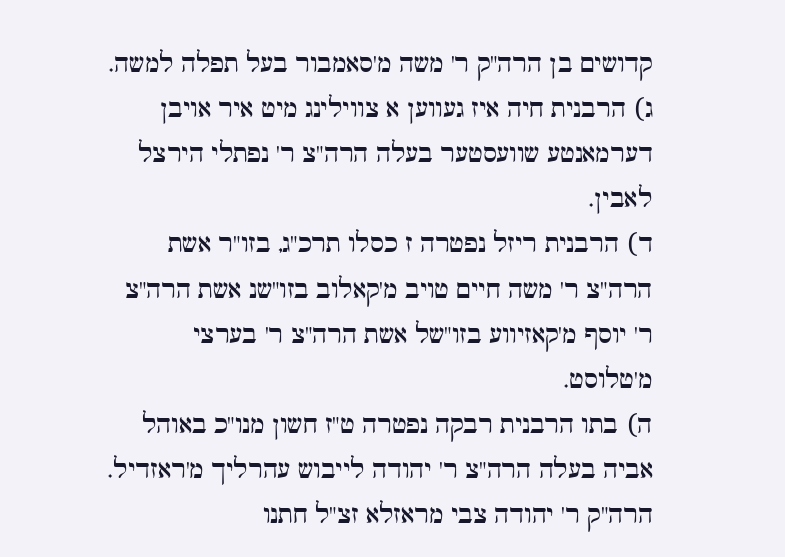קדושים בן הרה"ק ר' משה מ'סאמבור בעל תפלה למשה.
ג) הרבנית חיה איז געווען א צווילינג מיט איר אויבן דערמאנטע שוועסטער בעלה הרה"צ ר' נפתלי הירצל לאבין.
ד) הרבנית ריזל נפטרה ז כסלו תרכ"ג, בזו"ר אשת הרה"צ ר' משה חיים טויב מ'קאלוב בזו"שנ אשת הרה"צ ר' יוסף מ'קאזיווע בזו"של אשת הרה"צ ר' בערצי מ'טלוסט.
ה) בתו הרבנית רבקה נפטרה ט"ז חשון מנו"כ באוהל אביה בעלה הרה"צ ר' יהודה לייבוש עהרליך מ'ראזדיל.
הרה"ק ר' יהודה צבי מראזלא זצ"ל חתנו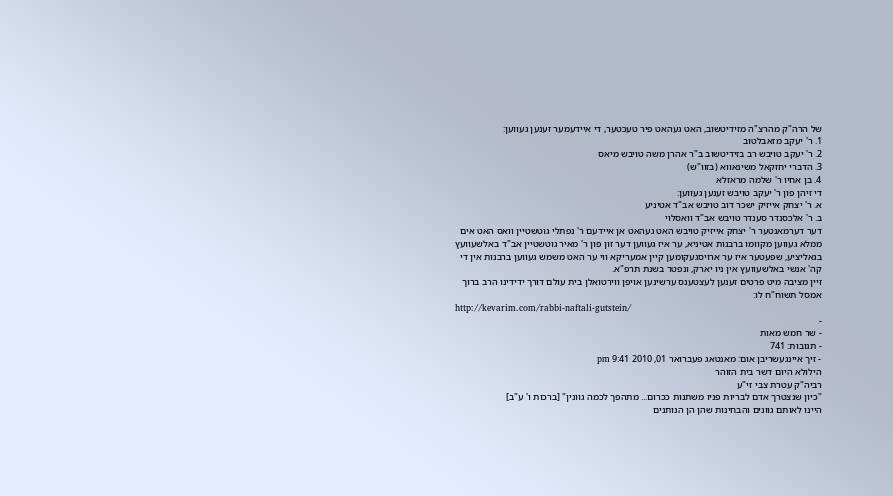של הרה"ק מהרצ"ה מזידיטשוב, האט געהאט פיר טעכטער, די איידעמער זענען געווען:
1. ר' יעקב מזאבלטוב
2. ר' יעקב טויבש רב בזידיטשוב ב"ר אהרן משה טויבש מיאס
3. הדברי יחזקאל משינאווא (בזוו"ש)
4. בן אחיו ר' שלמה מראזלא
די זיהן פון ר' יעקב טויבש זענען געווען:
א. ר' יצחק אייזיק ישכר דוב טויבש אב"ד אטיניע
ב. ר' אלכסנדר סענדר טויבש אב"ד וואסלוי
דער דערמאנטער ר' יצחק אייזיק טויבש האט געהאט אן איידעם ר' נפתלי גוטשטיין וואס האט אים ממלא געווען מקוומו ברבנות אטיניא, ער איז געווען דער זון פון ר' מאיר גוטשטיין אב"ד באלשעוועץ בגאליציע, שפעטער איז ער ארויסגעקומען קיין אמעריקא ווי ער האט משמש געווען ברבנות אין די קה' אנשי באלשעוועץ אין ניו יארק, ונפטר בשנת תרפ"א.
זיין מציבה מיט פרטים זענען לעצטענס ערשינען אויפן ווירטואלן בית עולם דורך ידידינו הרב ברוך אמסל תשוח"ח לו:
http://kevarim.com/rabbi-naftali-gutstein/
-
- שר חמש מאות
- תגובות: 741
- זיך איינגעשריבן אום: מאנטאג פעברואר 01, 2010 9:41 pm
הילולא היום דשר בית הזוהר
רביה"ק עטרת צבי זי"ע
"כיון שנצטרך אדם לבריות פניו משתנות ככרום... מתהפך לכמה גוונין" [ברכות ו' ע"ב]
היינו לאותם גוונים והבחינות שהן הן הנותנים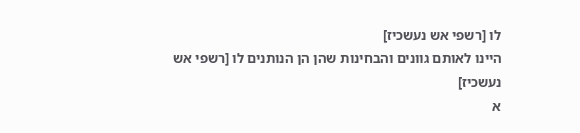לו [רשפי אש נעשכיז]
היינו לאותם גוונים והבחינות שהן הן הנותנים לו [רשפי אש נעשכיז]
א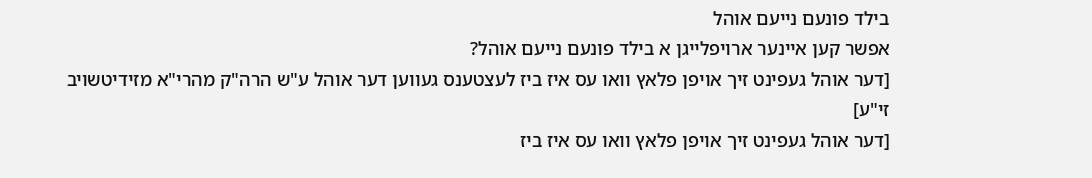בילד פונעם נייעם אוהל
אפשר קען איינער ארויפלייגן א בילד פונעם נייעם אוהל?
[דער אוהל געפינט זיך אויפן פלאץ וואו עס איז ביז לעצטענס געווען דער אוהל ע"ש הרה"ק מהרי"א מזידיטשויב זי"ע]
[דער אוהל געפינט זיך אויפן פלאץ וואו עס איז ביז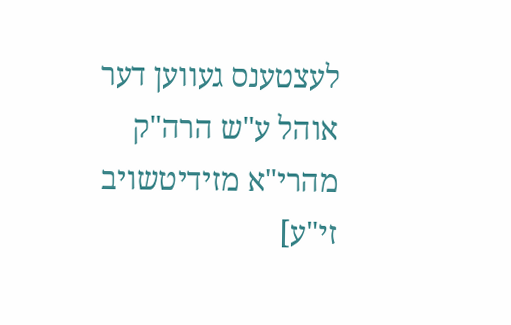לעצטענס געווען דער אוהל ע"ש הרה"ק מהרי"א מזידיטשויב זי"ע]